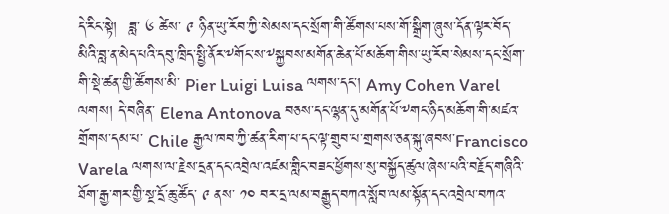དེ་རིང་སྟེ།  ཟླ་ ༦ ཚེས་ ༩ ཉིན་ཡུ་རོབ་ཀྱི་སེམས་དང་སྲོག་གི་ཚོགས་པས་གོ་སྒྲིག་ཞུས་དོན་ལྟར་བོད་མིའི་བླ་ན་མེད་པའི་དབུ་ཁྲིད་སྤྱི་ནོར་༸གོང་ས་༸སྐྱབས་མགོན་ཆེན་པོ་མཆོག་གིས་ཡུ་རོབ་སེམས་དང་སྲོག་གི་སྡེ་ཚན་གྱི་ཚོགས་མི་ Pier Luigi Luisa ལགས་དང་། Amy Cohen Varel ལགས། དེ་བཞིན་ Elena Antonova བཅས་དང་ལྷན་དུ་མགོན་པོ་༸གང་ཉིད་མཆོག་གི་མཛའ་གྲོགས་དམ་པ་ Chile རྒྱལ་ཁབ་ཀྱི་ཚན་རིག་པ་དང་ལྟ་གྲུབ་པ་གྲགས་ཅན་སྐུ་ཞབས་Francisco Varela ལགས་ལ་རྗེས་དྲན་དང་འབྲེལ་འཛམ་གླིང་བཟང་ཕྱོགས་སུ་བསྐྱོད་ཚུལ་ཞེས་པའི་བརྗོད་གཞིའི་ཐོག་རྒྱ་གར་གྱི་སྔ་དྲོ་ཆུ་ཚོད་ ༩ ནས་ ༡༠ བར་དྲ་ལམ་བརྒྱུད་བཀའ་སློབ་ལམ་སྟོན་དང་འབྲེལ་བཀའ་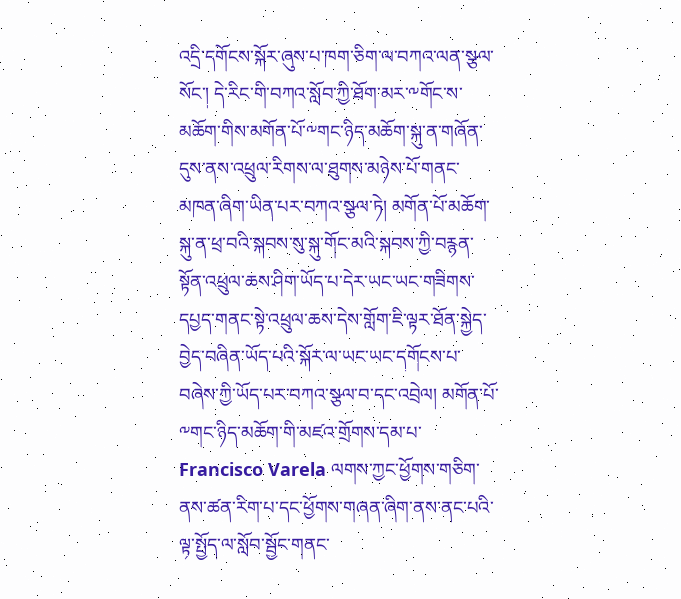འདྲི་དགོངས་སྐོར་ཞུས་པ་ཁག་ཅིག་ལ་བཀའ་ལན་སྩལ་སོང་། དེ་རིང་གི་བཀའ་སློབ་ཀྱི་ཐོག་མར་༸གོང་ས་མཆོག་གིས་མགོན་པོ་༸གང་ཉིད་མཆོག་སྐུ་ན་གཞོན་དུས་ནས་འཕྲུལ་རིགས་ལ་ཐུགས་མཉེས་པོ་གནང་མཁན་ཞིག་ཡིན་པར་བཀའ་སྩལ་ཏེ། མགོན་པོ་མཆོག་སྐུ་ན་ཕྲ་བའི་སྐབས་སུ་སྐུ་གོང་མའི་སྐབས་ཀྱི་བརྙན་སྟོན་འཕྲུལ་ཆས་ཤིག་ཡོད་པ་དེར་ཡང་ཡང་གཟིགས་དཔྱད་གནང་སྟེ་འཕྲུལ་ཆས་དེས་གློག་ཇི་ལྟར་ཐོན་སྐྱེད་བྱེད་བཞིན་ཡོད་པའི་སྐོར་ལ་ཡང་ཡང་དགོངས་པ་བཞེས་ཀྱི་ཡོད་པར་བཀའ་སྩལ་བ་དང་འབྲེལ། མགོན་པོ་༸གང་ཉིད་མཆོག་གི་མཛའ་གྲོགས་དམ་པ་ Francisco Varela ལགས་ཀྱང་ཕྱོགས་གཅིག་ནས་ཚན་རིག་པ་དང་ཕྱོགས་གཞན་ཞིག་ནས་ནང་པའི་ལྟ་སྤྱོད་ལ་སློབ་སྦྱོང་གནང་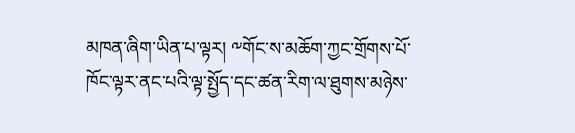མཁན་ཞིག་ཡིན་པ་ལྟར། ༸གོང་ས་མཆོག་ཀྱང་གྲོགས་པོ་ཁོང་ལྟར་ནང་པའི་ལྟ་སྤྱོད་དང་ཚན་རིག་ལ་ཐུགས་མཉེས་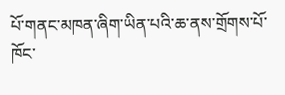པོ་གནང་མཁན་ཞིག་ཡིན་པའི་ཆ་ནས་གྲོགས་པོ་ཁོང་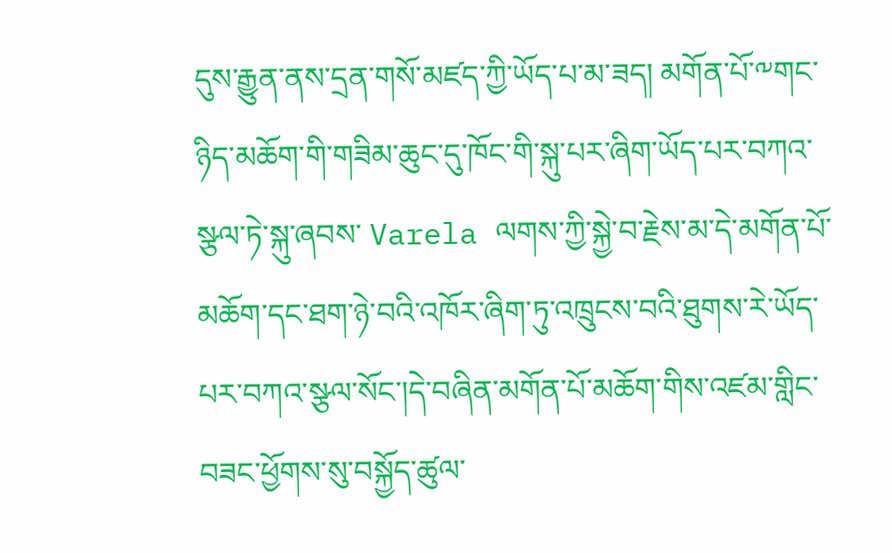དུས་རྒྱུན་ནས་དྲན་གསོ་མཛད་ཀྱི་ཡོད་པ་མ་ཟད། མགོན་པོ་༸གང་ཉིད་མཆོག་གི་གཟིམ་ཆུང་དུ་ཁོང་གི་སྐུ་པར་ཞིག་ཡོད་པར་བཀའ་སྩལ་ཏེ་སྐུ་ཞབས་ Varela ལགས་ཀྱི་སྐྱེ་བ་རྗེས་མ་དེ་མགོན་པོ་མཆོག་དང་ཐག་ཉེ་བའི་འཁོར་ཞིག་ཏུ་འཁྲུངས་བའི་ཐུགས་རེ་ཡོད་པར་བཀའ་སྩལ་སོང་།དེ་བཞིན་མགོན་པོ་མཆོག་གིས་འཛམ་གླིང་བཟང་ཕྱོགས་སུ་བསྐྱོད་ཚུལ་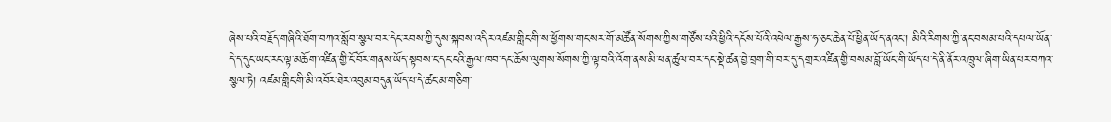ཞེས་པའི་བརྗོད་གཞིའི་ཐོག་བཀའ་སློབ་སྩལ་བར་དེང་རབས་ཀྱི་དུས་སྐབས་འདིར་འཛམ་གླིང་གི་ས་ཕྱོགས་གང་སར་གོ་མཚོན་སོགས་ཀྱིས་གཙོས་པའི་ཕྱིའི་དངོས་པོའི་འཕེལ་རྒྱས་ཧ་ཅང་ཆེན་པོ་ཕྱིན་ཡོད་ནའང་། མིའི་རིགས་ཀྱི་ནང་བསམ་པའི་དཔལ་ཡོན་དེ་ད་དུང་ཡང་རང་ལྟ་མཆོག་འཛིན་གྱི་ངོ་བོར་གནས་ཡོད་སྟབས་ང་དང་ངའི་རྒྱལ་ཁབ་དང་ཆོས་ལུགས་སོགས་ཀྱི་ལྟ་བའི་འོག་ནས་མི་ཕན་ཚུལ་བར་དང་སྡེ་ཚན་བྱེ་བྲག་གི་བར་དུ་དགྲར་འཛིན་གྱི་བསམ་བློ་ཡོང་གི་ཡོད་པ་དེ་ནི་ནོར་འཁྲུལ་ཞིག་ཡིན་པར་བཀའ་སྩལ་ཏེ། འཛམ་གླིང་གི་མི་འབོར་ཐེར་འབུམ་བདུན་ཡོད་པ་དེ་ཚང་མ་གཅིག་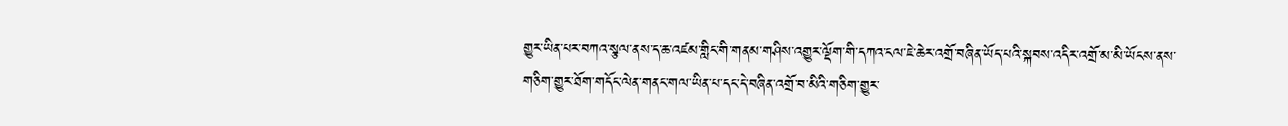གྱུར་ཡིན་པར་བཀའ་སྩལ་ནས་ད་ཆ་འཛམ་གླིང་གི་གནམ་གཤིས་འགྱུར་ལྡོག་གི་དཀའ་ངལ་ཇེ་ཆེར་འགྲོ་བཞིན་ཡོད་པའི་སྐབས་འདིར་འགྲོ་མ་མི་ཡོངས་ནས་གཅིག་གྱུར་ཐོག་གདོང་ལེན་གནང་གལ་ཡིན་པ་དང་དེ་བཞིན་འགྲོ་བ་མིའི་གཅིག་གྱུར་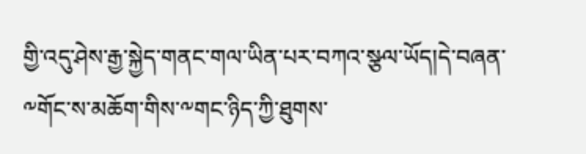གྱི་འདུ་ཤེས་རྒྱ་སྐྱེད་གནང་གལ་ཡིན་པར་བཀའ་སྩལ་ཡོད།དེ་བཞན་༸གོང་ས་མཆོག་གིས་༸གང་ཉིད་ཀྱི་ཐུགས་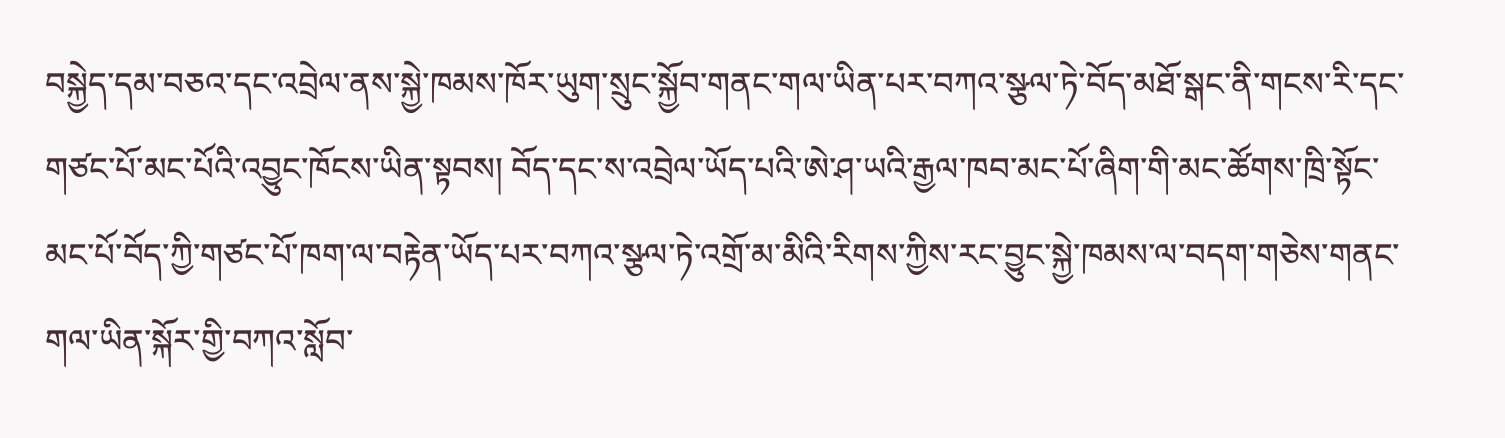བསྐྱེད་དམ་བཅའ་དང་འབྲེལ་ནས་སྐྱེ་ཁམས་ཁོར་ཡུག་སྲུང་སྐྱོབ་གནང་གལ་ཡིན་པར་བཀའ་སྩལ་ཏེ་བོད་མཐོ་སྒང་ནི་གངས་རི་དང་གཙང་པོ་མང་པོའི་འབྱུང་ཁོངས་ཡིན་སྟབས། བོད་དང་ས་འབྲེལ་ཡོད་པའི་ཨེ་ཤ་ཡའི་རྒྱལ་ཁབ་མང་པོ་ཞིག་གི་མང་ཚོགས་ཁྲི་སྟོང་མང་པོ་བོད་ཀྱི་གཙང་པོ་ཁག་ལ་བརྟེན་ཡོད་པར་བཀའ་སྩལ་ཏེ་འགྲོ་མ་མིའི་རིགས་ཀྱིས་རང་བྱུང་སྐྱེ་ཁམས་ལ་བདག་གཅེས་གནང་གལ་ཡིན་སྐོར་གྱི་བཀའ་སློབ་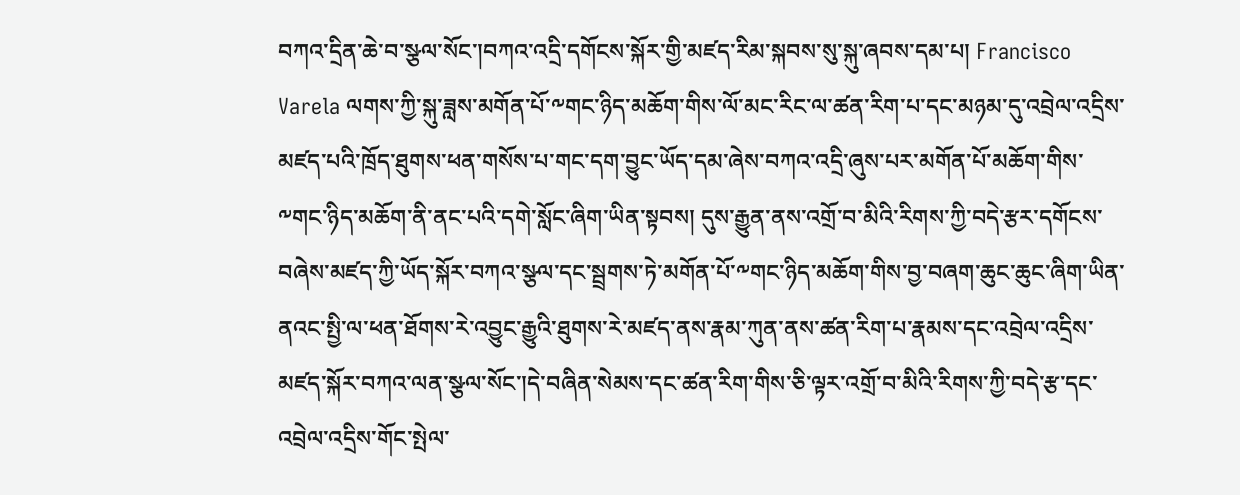བཀའ་དྲིན་ཆེ་བ་སྩལ་སོང་།བཀའ་འདྲི་དགོངས་སྐོར་གྱི་མཛད་རིམ་སྐབས་སུ་སྐུ་ཞབས་དམ་པ། Francisco Varela ལགས་ཀྱི་སྐུ་ཟླས་མགོན་པོ་༸གང་ཉིད་མཆོག་གིས་ལོ་མང་རིང་ལ་ཚན་རིག་པ་དང་མཉམ་དུ་འབྲེལ་འདྲིས་མཛད་པའི་ཁྲོད་ཐུགས་ཕན་གསོས་པ་གང་དག་བྱུང་ཡོད་དམ་ཞེས་བཀའ་འདྲི་ཞུས་པར་མགོན་པོ་མཆོག་གིས་༸གང་ཉིད་མཆོག་ནི་ནང་པའི་དགེ་སློང་ཞིག་ཡིན་སྟབས། དུས་རྒྱུན་ནས་འགྲོ་བ་མིའི་རིགས་ཀྱི་བདེ་རྩར་དགོངས་བཞེས་མཛད་ཀྱི་ཡོད་སྐོར་བཀའ་སྩལ་དང་སྦྲགས་ཏེ་མགོན་པོ་༸གང་ཉིད་མཆོག་གིས་བྱ་བཞག་ཆུང་ཆུང་ཞིག་ཡིན་ནའང་སྤྱི་ལ་ཕན་ཐོགས་རེ་འབྱུང་རྒྱུའི་ཐུགས་རེ་མཛད་ནས་རྣམ་ཀུན་ནས་ཚན་རིག་པ་རྣམས་དང་འབྲེལ་འདྲིས་མཛད་སྐོར་བཀའ་ལན་སྩལ་སོང་།དེ་བཞིན་སེམས་དང་ཚན་རིག་གིས་ཅི་ལྟར་འགྲོ་བ་མིའི་རིགས་ཀྱི་བདེ་རྩ་དང་འབྲེལ་འདྲིས་གོང་སྤེལ་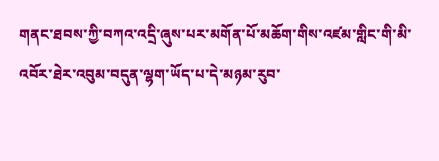གནང་ཐབས་ཀྱི་བཀའ་འདྲི་ཞུས་པར་མགོན་པོ་མཆོག་གིས་འཛམ་གླིང་གི་མི་འབོར་ཐེར་འབུམ་བདུན་ལྷག་ཡོད་པ་དེ་མཉམ་རུབ་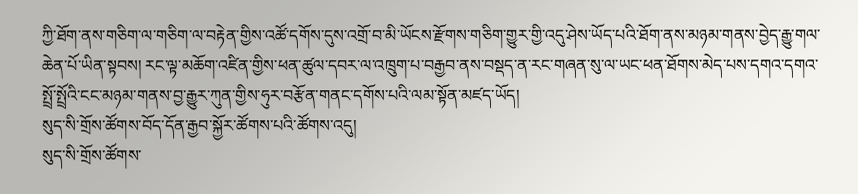ཀྱི་ཐོག་ནས་གཅིག་ལ་གཅིག་ལ་བརྟེན་གྱིས་འཚོ་དགོས་དུས་འགྲོ་བ་མི་ཡོངས་རྫོགས་གཅིག་གྱུར་གྱི་འདུ་ཤེས་ཡོད་པའི་ཐོག་ནས་མཉམ་གནས་བྱེད་རྒྱུ་གལ་ཆེན་པོ་ཡིན་སྟབས། རང་ལྟ་མཆོག་འཛིན་གྱིས་ཕན་ཚུལ་དབར་ལ་འཁྲུག་པ་བརྒྱབ་ནས་བསྡད་ན་རང་གཞན་སུ་ལ་ཡང་ཕན་ཐོགས་མེད་པས་དགའ་དགའ་སྤྲོ་སྤྲོའི་ངང་མཉམ་གནས་བྱ་རྒྱུར་ཀུན་གྱིས་ཧུར་བརྩོན་གནང་དགོས་པའི་ལམ་སྟོན་མཛད་ཡོད།
སུད་སི་གྲོས་ཚོགས་བོད་དོན་རྒྱབ་སྐྱོར་ཚོགས་པའི་ཚོགས་འདུ།
སུད་སི་གྲོས་ཚོགས་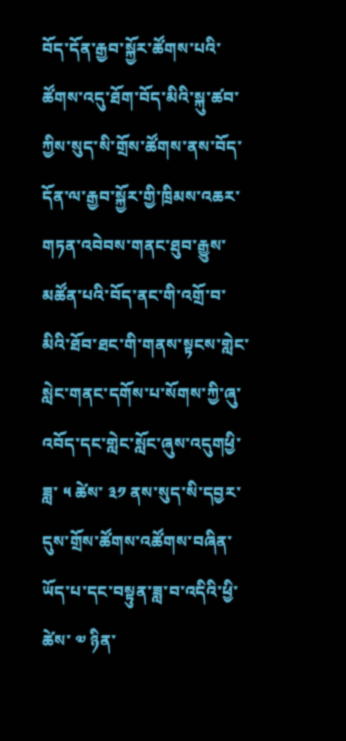བོད་དོན་རྒྱབ་སྐྱོར་ཚོགས་པའི་ཚོགས་འདུ་ཐོག་བོད་མིའི་སྐུ་ཚབ་ཀྱིས་སུད་སི་གྲོས་ཚོགས་ནས་བོད་དོན་ལ་རྒྱབ་སྐྱོར་གྱི་ཁྲིམས་འཆར་གཏན་འབེབས་གནང་ཐུབ་རྒྱུས་མཚོན་པའི་བོད་ནང་གི་འགྲོ་བ་མིའི་ཐོབ་ཐང་གི་གནས་སྟངས་གླེང་སླེང་གནང་དགོས་པ་སོགས་ཀྱི་ཞུ་འབོད་དང་གླེང་སློང་ཞུས་འདུགཕྱི་ཟླ་ ༥ ཚེས་ ༣༡ ནས་སུད་སི་དབྱར་དུས་གྲོས་ཚོགས་འཚོགས་བཞིན་ཡོད་པ་དང་བསྟུན་ཟླ་བ་འདིའི་ཕྱི་ཚེས་ ༧ ཉིན་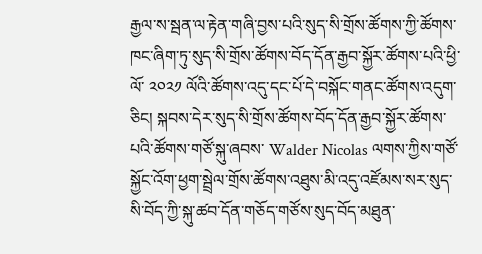རྒྱལ་ས་སྦན་ལ་རྟེན་གཞི་བྱས་པའི་སུད་སི་གྲོས་ཚོགས་ཀྱི་ཚོགས་ཁང་ཞིག་ཏུ་སུད་སི་གྲོས་ཚོགས་བོད་དོན་རྒྱབ་སྐྱོར་ཚོགས་པའི་ཕྱི་ལོ་ ༢༠༢༡ ལོའི་ཚོགས་འདུ་དང་པོ་དེ་བསྐོང་གནང་ཚོགས་འདུག་ཅིང། སྐབས་དེར་སུད་སི་གྲོས་ཚོགས་བོད་དོན་རྒྱབ་སྐྱོར་ཚོགས་པའི་ཚོགས་གཙོ་སྐུ་ཞབས་ Walder Nicolas ལགས་ཀྱིས་གཙོ་སྐྱོང་འོག་ཕྱག་སྦྲེལ་གྲོས་ཚོགས་འཐུས་མི་འདུ་འཛོམས་སར་སུད་སི་བོད་ཀྱི་སྐུ་ཚབ་དོན་གཅོད་གཙོས་སུད་བོད་མཐུན་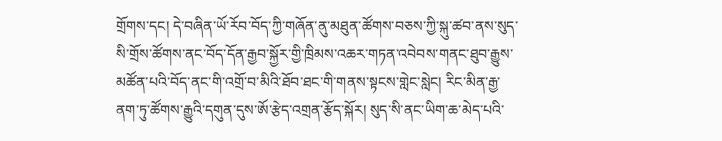གྲོགས་དང། དེ་བཞིན་ཡོ་རོབ་བོད་ཀྱི་གཞོན་ནུ་མཐུན་ཚོགས་བཅས་ཀྱི་སྐུ་ཚབ་ནས་སུད་སི་གྲོས་ཚོགས་ནང་བོད་དོན་རྒྱབ་སྐྱོར་གྱི་ཁྲིམས་འཆར་གཏན་འབེབས་གནང་ཐུབ་རྒྱུས་མཚོན་པའི་བོད་ནང་གི་འགྲོ་བ་མིའི་ཐོབ་ཐང་གི་གནས་སྟངས་གླེང་སླེང། རིང་མིན་རྒྱ་ནག་ཏུ་ཚོགས་རྒྱུའི་དགུན་དུས་ཨོ་རྩེད་འགྲན་རྩོད་སྐོར། སུད་སི་ནང་ཡིག་ཆ་མེད་པའི་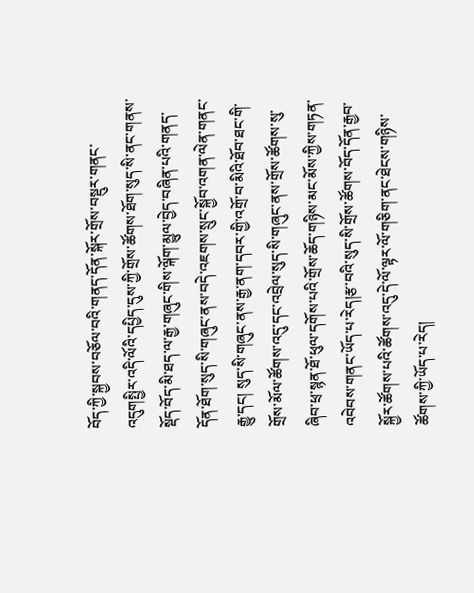བོད་ཀྱི་སྐྱབས་བཅོལ་བའི་གནད་དོན་སྐོར་གྲོས་བསྡུར་གནང་འདུགསྤྱིར་འདི་ལོའི་དཔྱིད་དུས་ཀྱི་གྲོས་ཚོགས་ཐོག་སུད་སི་ནང་གནས་སྡོད་བོད་མི་ཐད་ལ་རྒྱ་གཞུང་གིས་ལྐོག་མྱུལ་བྱེད་བཞིན་པའི་གནད་དོན་ཐོག་སུད་སི་གཞུང་ནས་བདེ་འཇགས་སྲུང་སྐྱོབ་འགན་ལེན་གནང་རྒྱུ་དང། སུད་སི་གཞུང་ནས་རྒྱ་ནག་དབར་གྱི་འགྲོ་བ་མིའི་ཐོབ་ཐང་གི་གྲོས་མོལ་ཚོགས་འདུ་དང་འབྲེལ་སུད་སི་གཞུང་ནས་གྲོས་ཚོགས་སུ་ཞིབ་ཕྲ་སྙན་ཐོ་ཕུལ་དགོས་པའི་གྲོས་ཆོད་གཉིས་མང་མོས་ཀྱིས་གཏན་འབེབས་གནང་ཡོད་པ་རེད།རྩ་བའི་སུད་སི་གྲོས་ཚོགས་བོད་དོན་རྒྱབ་སྐྱོར་ཚོགས་པའི་ཚོགས་འདུ་དེ་ལོ་ལྟར་ལོ་གཅིག་ནང་ཐེངས་གཉིས་ཚོགས་ཀྱི་ཡོད་པ་རེད།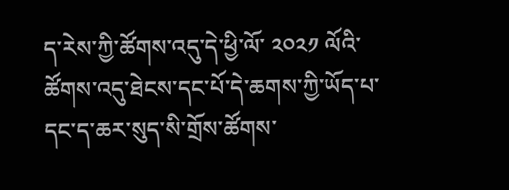ད་རེས་ཀྱི་ཚོགས་འདུ་དེ་ཕྱི་ལོ་ ༢༠༢༡ ལོའི་ཚོགས་འདུ་ཐེངས་དང་པོ་དེ་ཆགས་ཀྱི་ཡོད་པ་དང་ད་ཆར་སུད་སི་གྲོས་ཚོགས་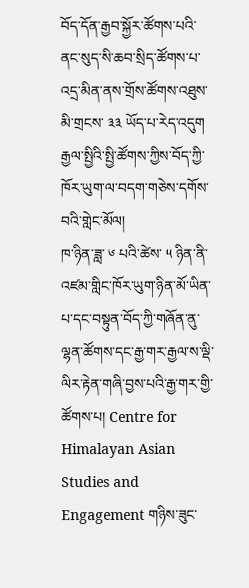བོད་དོན་རྒྱབ་སྐྱོར་ཚོགས་པའི་ནང་སུད་སི་ཆབ་སྲིད་ཚོགས་པ་འདྲ་མིན་ནས་གྲོས་ཚོགས་འཐུས་མི་གྲངས་ ༣༣ ཡོད་པ་རེད་འདུག
རྒྱལ་སྤྱིའི་སྤྱི་ཚོགས་ཀྱིས་བོད་ཀྱི་ཁོར་ཡུག་ལ་བདག་གཅེས་དགོས་བའི་གླེང་མོལ།
ཁ་ཉིན་ཟླ་ ༦ པའི་ཚེས་ ༥ ཉིན་ནི་འཛམ་གླིང་ཁོར་ཡུག་ཉིན་མོ་ཡིན་པ་དང་བསྟུན་བོད་ཀྱི་གཞོན་ནུ་ལྷན་ཚོགས་དང་རྒྱ་གར་རྒྱལ་ས་ལྡི་ལིར་རྟེན་གཞི་བྱས་པའི་རྒྱ་གར་གྱི་ཚོགས་པ། Centre for Himalayan Asian Studies and Engagement གཉིས་ཟུང་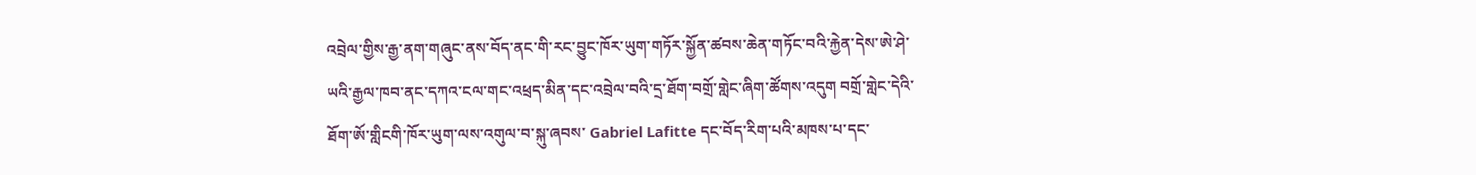འབྲེལ་གྱིས་རྒྱ་ནག་གཞུང་ནས་བོད་ནང་གི་རང་བྱུང་ཁོར་ཡུག་གཏོར་སྐྱོན་ཚབས་ཆེན་གཏོང་བའི་རྐྱེན་དེས་ཨེ་ཤེ་ཡའི་རྒྱལ་ཁབ་ནང་དཀའ་ངལ་གང་འཕྲད་མིན་དང་འབྲེལ་བའི་དྲ་ཐོག་བགྲོ་གླེང་ཞིག་ཚོགས་འདུག བགྲོ་གླེང་དེའི་ཐོག་ཨོ་གླིངགི་ཁོར་ཡུག་ལས་འགུལ་བ་སྐུ་ཞབས་ Gabriel Lafitte དང་བོད་རིག་པའི་མཁས་པ་དང་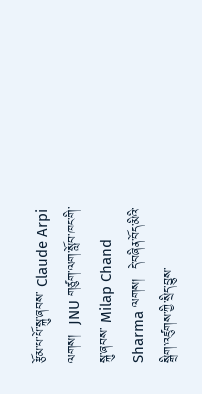རྩོམ་པ་པོ་སྐུ་ཞབས་ Claude Arpi ལགས།  JNU གཙུག་ལག་སློབ་ཁང་གི་སྐུ་ཞབས་ Milap Chand Sharma ལགས།  དེ་བཞིན་བོད་མིའི་སྒྲིག་འཛུགས་ཀྱི་སྲིད་བྱུས་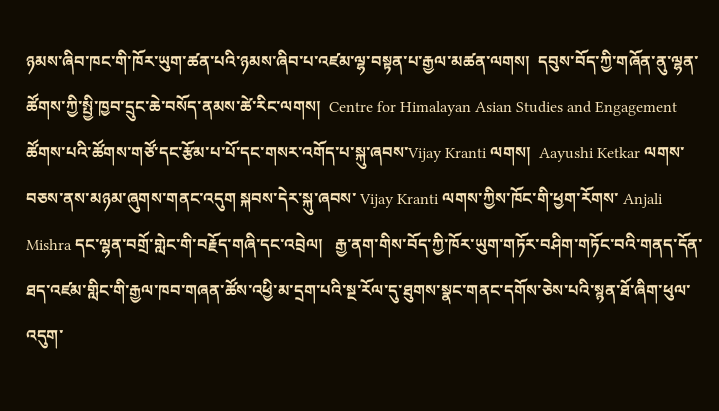ཉམས་ཞིབ་ཁང་གི་ཁོར་ཡུག་ཚན་པའི་ཉམས་ཞིབ་པ་འཛམ་ལྷ་བསྟན་པ་རྒྱལ་མཚན་ལགས།  དབུས་བོད་ཀྱི་གཞོན་ནུ་ལྷན་ཚོགས་ཀྱི་སྤྱི་ཁྱབ་དྲུང་ཆེ་བསོད་ནམས་ཚེ་རིང་ལགས།  Centre for Himalayan Asian Studies and Engagement ཚོགས་པའི་ཚོགས་གཙོ་དང་རྩོམ་པ་པོ་དང་གསར་འགོད་པ་སྐུ་ཞབས་Vijay Kranti ལགས།  Aayushi Ketkar ལགས་བཅས་ནས་མཉམ་ཞུགས་གནང་འདུག སྐབས་དེར་སྐུ་ཞབས་ Vijay Kranti ལགས་ཀྱིས་ཁོང་གི་ཕྱག་རོགས་ Anjali Mishra དང་ལྷན་བགྲོ་གླེང་གི་བརྗོད་གཞི་དང་འབྲེལ།   རྒྱ་ནག་གིས་བོད་ཀྱི་ཁོར་ཡུག་གཏོར་བཤིག་གཏོང་བའི་གནད་དོན་ཐད་འཛམ་གླིང་གི་རྒྱལ་ཁབ་གཞན་ཚོས་འཕྱི་མ་དྲག་པའི་སྔ་རོལ་དུ་ཐུགས་སྣང་གནང་དགོས་ཅེས་པའི་སྙན་ཐོ་ཞིག་ཕུལ་འདུག་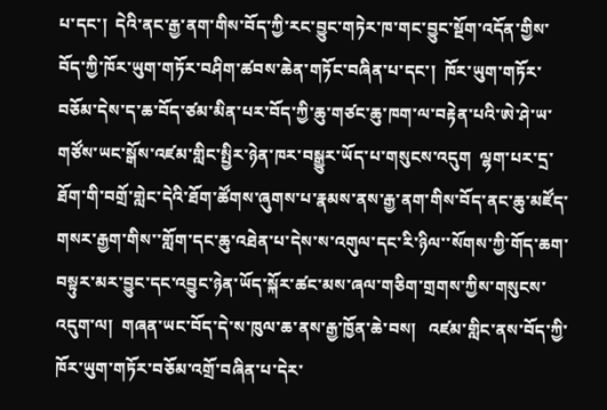པ་དང་།  དེའི་ནང་རྒྱ་ནག་གིས་བོད་ཀྱི་རང་བྱུང་གཏེར་ཁ་གང་བྱུང་སྔོག་འདོན་གྱིས་བོད་ཀྱི་ཁོར་ཡུག་གཏོར་བཤིག་ཚབས་ཆེན་གཏོང་བཞིན་པ་དང་།  ཁོར་ཡུག་གཏོར་བཅོམ་དེས་ད་ཆ་བོད་ཙམ་མིན་པར་བོད་ཀྱི་ཆུ་གཙང་ཆུ་ཁག་ལ་བརྟེན་པའི་ཨེ་ཤེ་ཡ་གཙོས་ཡང་སྒོས་འཛམ་གླིང་སྤྱིར་ཉེན་ཁར་བསྒྱུར་ཡོད་པ་གསུངས་འདུག  ལྷག་པར་དྲ་ཐོག་གི་བགྲོ་གླེང་དེའི་ཐོག་ཚོགས་ཞུགས་པ་རྣམས་ནས་རྒྱ་ནག་གིས་བོད་ནང་ཆུ་མཛོད་གསར་རྒྱག་གིས་་གློག་དང་ཆུ་འཐེན་པ་དེས་ས་འགུལ་དང་རི་ཉིལ་་སོགས་ཀྱི་གོད་ཆག་བསྟུར་མར་བྱུང་དང་འབྱུང་ཉེན་ཡོད་སྐོར་ཚང་མས་ཞལ་གཅིག་གྲགས་ཀྱིས་གསུངས་འདུག་ལ།  གཞན་ཡང་བོད་དེ་ས་ཁུལ་ཆ་ནས་རྒྱ་ཁྱོན་ཆེ་བས།   འཛམ་གླིང་ནས་བོད་ཀྱི་ཁོར་ཡུག་གཏོར་བཅོམ་འགྲོ་བཞིན་པ་དེར་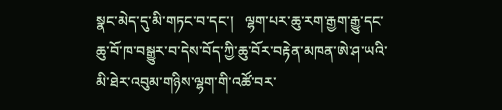སྣང་མེད་དུ་མི་གཏང་བ་དང་།   ལྷག་པར་ཆུ་རག་རྒྱག་རྒྱུ་དང་ཆུ་བོ་ཁ་བསྒྱུར་བ་དེས་བོད་ཀྱི་ཆུ་བོར་བརྟེན་མཁན་ཨེ་ཤ་ཡའི་མི་ཐེར་འབུམ་གཉིས་ལྷག་གི་འཚོ་བར་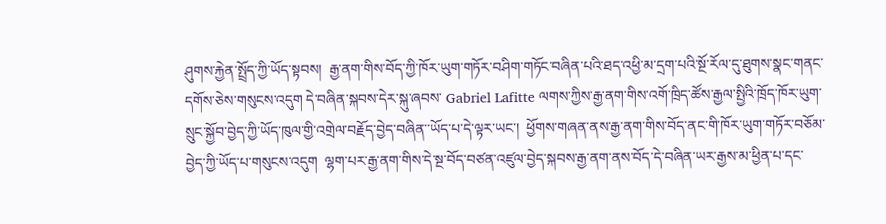ཤུགས་རྐྱེན་སྤྲོད་ཀྱི་ཡོད་སྟབས།  རྒྱ་ནག་གིས་བོད་ཀྱི་ཁོར་ཡུག་གཏོར་བཤིག་གཏོང་བཞིན་པའི་ཐད་འཕྱི་མ་དྲག་པའི་སྔོ་རོལ་དུ་ཐུགས་སྣང་གནང་དགོས་ཅེས་གསུངས་འདུག དེ་བཞིན་སྐབས་དེར་སྐུ་ཞབས་ Gabriel Lafitte ལགས་ཀྱིས་རྒྱ་ནག་གིས་འགོ་ཁྲིད་ཚོས་རྒྱལ་སྤྱིའི་ཁྲོད་ཁོར་ཡུག་སྲུང་སྐྱོབ་བྱེད་ཀྱི་ཡོད་ཁུལ་གྱི་འགྲེལ་བརྗོད་བྱེད་བཞིན་་ཡོད་པ་དེ་ལྟར་ཡང་།  ཕྱོགས་གཞན་ནས་རྒྱ་ནག་གིས་བོད་ནང་གི་ཁོར་ཡུག་གཏོར་བཅོམ་བྱེད་ཀྱི་ཡོད་པ་གསུངས་འདུག  ལྷག་པར་རྒྱ་ནག་གིས་དེ་སྔ་བོད་བཙན་འཛུལ་བྱེད་སྐབས་རྒྱ་ནག་ནས་བོད་དེ་བཞིན་ཡར་རྒྱས་མ་ཕྱིན་པ་དང་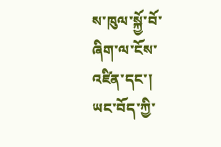ས་ཁུལ་སྐྱོ་བོ་ཞིག་ལ་ངོས་འཛིན་དང་།  ཡང་བོད་ཀྱི་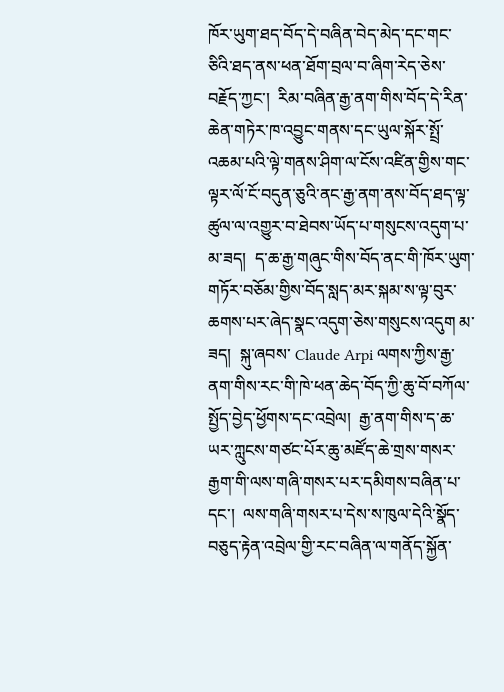ཁོར་ཡུག་ཐད་བོད་དེ་བཞིན་བེད་མེད་དང་གང་ཅིའི་ཐད་ནས་ཕན་ཐོག་བྲལ་བ་ཞིག་རེད་ཅེས་བརྗོད་ཀྱང་།  རིམ་བཞིན་རྒྱ་ནག་གིས་བོད་དེ་རིན་ཆེན་གཏེར་ཁ་འབྱུང་གནས་དང་ཡུལ་སྐོར་སྤྲོ་འཆམ་པའི་ལྟེ་གནས་ཤིག་ལ་ངོས་འཛིན་གྱིས་གང་ལྟར་ལོ་ངོ་བདུན་ཅུའི་ནང་རྒྱ་ནག་ནས་བོད་ཐད་ལྟ་ཚུལ་ལ་འགྱུར་བ་ཐེབས་ཡོད་པ་གསུངས་འདུག་པ་མ་ཟད།  ད་ཆ་རྒྱ་གཞུང་གིས་བོད་ནང་གི་ཁོར་ཡུག་གཏོར་བཅོམ་གྱིས་བོད་སླད་མར་སྐམ་ས་ལྟ་བུར་ཆགས་པར་ཞེད་སྣང་འདུག་ཅེས་གསུངས་འདུག མ་ཟད།  སྐུ་ཞབས་ Claude Arpi ལགས་ཀྱིས་རྒྱ་ནག་གིས་རང་གི་ཁེ་ཕན་ཆེད་བོད་ཀྱི་ཆུ་བོ་བཀོལ་སྤྱོད་བྱེད་ཕྱོགས་དང་འབྲེལ།  རྒྱ་ནག་གིས་ད་ཆ་ཡར་ཀླུངས་གཙང་པོར་ཆུ་མཛོད་ཆེ་གྲས་གསར་རྒྱག་གི་ལས་གཞི་གསར་པར་དམིགས་བཞིན་པ་དང་།  ལས་གཞི་གསར་པ་དེས་ས་ཁུལ་དེའི་སྣོད་བཅུད་རྟེན་འབྲེལ་གྱི་རང་བཞིན་ལ་གནོད་སྐྱོན་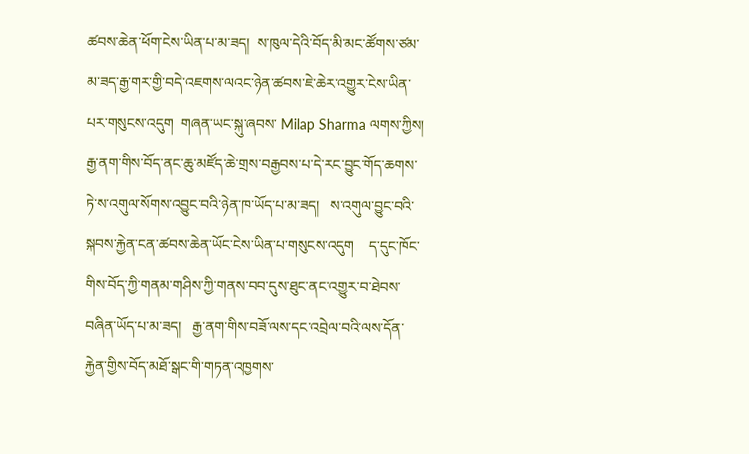ཚབས་ཆེན་ཕོག་ངེས་ཡིན་པ་མ་ཟད།  ས་ཁུལ་དེའི་བོད་མི་མང་ཚོགས་ཙམ་མ་ཟད་རྒྱ་གར་གྱི་བདེ་འཇགས་ལའང་ཉེན་ཚབས་ཇེ་ཆེར་འགྱུར་ངེས་ཡིན་པར་གསུངས་འདུག  གཞན་ཡང་སྐུ་ཞབས་ Milap Sharma ལགས་ཀྱིས། རྒྱ་ནག་གིས་བོད་ནང་ཆུ་མཛོད་ཆེ་གྲས་བརྒྱབས་པ་དེ་རང་བྱུང་གོད་ཆགས་ཏེ་ས་འགུལ་སོགས་འབྱུང་བའི་ཉེན་ཁ་ཡོད་པ་མ་ཟད།   ས་འགུལ་བྱུང་བའི་སྐབས་རྐྱེན་ངན་ཚབས་ཆེན་ཡོང་ངེས་ཡིན་པ་གསུངས་འདུག    ད་དུང་ཁོང་གིས་བོད་ཀྱི་གནམ་གཤིས་ཀྱི་གནས་བབ་དུས་ཐུང་ནང་འགྱུར་བ་ཐེབས་བཞིན་ཡོད་པ་མ་ཟད།   རྒྱ་ནག་གིས་བཟོ་ལས་དང་འབྲེལ་བའི་ལས་དོན་རྐྱེན་གྱིས་བོད་མཐོ་སྒང་གི་གཏན་འཁྱགས་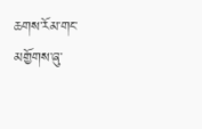ཆགས་རོམ་གང་མགྱོགས་ཞུ་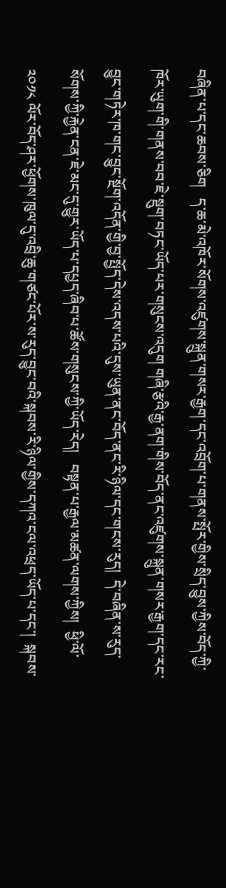བཞིན་པ་དང་ཆབས་ཅིག   ད་ཆ་མེ་འཁོར་སོགས་འཛུགས་སྐྲུན་གསར་རྒྱག་དང་འབྲོག་པ་གནས་སྤོར་གྱིས་སྲིད་བྱུས་ཀྱིས་བོད་ཀྱི་ཁོར་ཡུག་གི་གནས་བབ་ཇེ་སྡུག་བཏང་ཡོད་པར་གསུངས་འདུག གཞི་རྩའི་རྒྱ་ནག་གིས་བོད་ནང་འཛུགས་སྐྲུན་གསར་རྒྱག་དང་རང་བྱུང་གཏེར་ཁ་གང་བྱུང་སྔོག་འདོན་གྱི་བྱ་སྤྱོད་དེས་འདས་པའི་དུས་ཡུན་ནང་བོད་ནང་རི་ཉིལ་དང་གངས་རུད།  དེ་བཞིན་ས་རུད་སོགས་ཀྱི་རྐྱེན་ངན་ཇེ་མང་དུ་གྱུར་ཡོད་པ་དཔྱད་ཞིབ་པ་ཚོས་གསུངས་ཀྱི་ཡོད་རེད།   བསྟན་པ་རྒྱལ་མཚན་ལགས་ཀྱིས།  ཕྱི་ལོ་ ༢༠༡༨ ལོར་བོད་ཤར་ཕྱོགས་ཁུལ་དུ་འབྲི་ཆུ་གཙང་པོར་ས་རུད་བྱུང་བའི་སྐབས་རི་ཉིལ་གྱིས་དཀའ་ངལ་འཕྲད་ཡོད་པ་དང་།  སྐབས་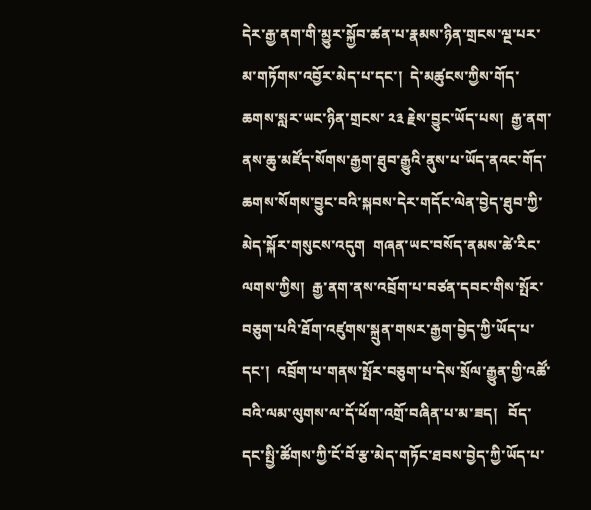དེར་རྒྱ་ནག་གི་མྱུར་སྐྱོབ་ཚན་པ་རྣམས་ཉིན་གྲངས་ལྔ་པར་མ་གཏོགས་འབྱོར་མེད་པ་དང་།  དེ་མཚུངས་ཀྱིས་གོད་ཆགས་སླར་ཡང་ཉིན་གྲངས་ ༢༣ རྗེས་བྱུང་ཡོད་པས།  རྒྱ་ནག་ནས་ཆུ་མཛོད་སོགས་རྒྱག་ཐུབ་རྒྱུའི་ནུས་པ་ཡོད་ནའང་གོད་ཆགས་སོགས་བྱུང་བའི་སྐབས་དེར་གདོང་ལེན་བྱེད་ཐུབ་ཀྱི་མེད་སྐོར་གསུངས་འདུག  གཞན་ཡང་བསོད་ནམས་ཚེ་རིང་ལགས་ཀྱིས།  རྒྱ་ནག་ནས་འབྲོག་པ་བཙན་དབང་གིས་སྤོར་བཅུག་པའི་ཐོག་འཛུགས་སྐྲུན་གསར་རྒྱག་བྱེད་ཀྱི་ཡོད་པ་དང་།  འབྲོག་པ་གནས་སྤོར་བཅུག་པ་དེས་སྲོལ་རྒྱུན་གྱི་འཚོ་བའི་ལམ་ལུགས་ལ་དོ་ཕོག་འགྲོ་བཞིན་པ་མ་ཟད།   བོད་དང་སྤྱི་ཚོགས་ཀྱི་ངོ་བོ་རྩ་མེད་གཏོང་ཐབས་བྱེད་ཀྱི་ཡོད་པ་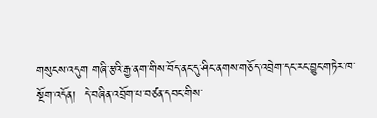གསུངས་འདུག གཞི་རྩའི་རྒྱ་ནག་གིས་བོད་ནང་དུ་ཤིང་ནགས་གཅོད་འབྲེག་དང་རང་བྱུང་གཏེར་ཁ་སྔོག་འདོན།  དེ་བཞིན་འབྲོག་པ་བཙན་དབང་གིས་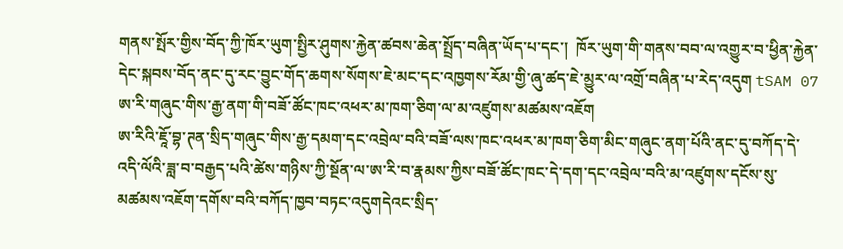གནས་སྤོར་གྱིས་བོད་ཀྱི་ཁོར་ཡུག་སྤྱིར་ཤུགས་རྐྱེན་ཚབས་ཆེན་སྤྲོད་བཞིན་ཡོད་པ་དང་།  ཁོར་ཡུག་གི་གནས་བབ་ལ་འགྱུར་བ་ཕྱིན་རྐྱེན་དེང་སྐབས་བོད་ནང་དུ་རང་བྱུང་གོད་ཆགས་སོགས་ཇེ་མང་དང་འཁྱགས་རོམ་གྱི་ཞུ་ཚད་ཇེ་མྱུར་ལ་འགྲོ་བཞིན་པ་རེད་འདུག tSAM 07
ཨ་རི་གཞུང་གིས་རྒྱ་ནག་གི་བཟོ་ཚོང་ཁང་འཕར་མ་ཁག་ཅིག་ལ་མ་འཛུགས་མཚམས་འཇོག
ཨ་རིའི་ཇཱོ་བྷ་ཊན་སྲིད་གཞུང་གིས་རྒྱ་དམག་དང་འབྲེལ་བའི་བཟོ་ལས་ཁང་འཕར་མ་ཁག་ཅིག་མིང་གཞུང་ནག་པོའི་ནང་དུ་བཀོད་དེ་འདི་ལོའི་ཟླ་བ་བརྒྱད་པའི་ཚེས་གཉིས་ཀྱི་སྔོན་ལ་ཨ་རི་བ་རྣམས་ཀྱིས་བཟོ་ཚོང་ཁང་དེ་དག་དང་འབྲེལ་བའི་མ་འཛུགས་དངོས་སུ་མཚམས་འཇོག་དགོས་བའི་བཀོད་ཁྱབ་བཏང་འདུགདེའང་སྲིད་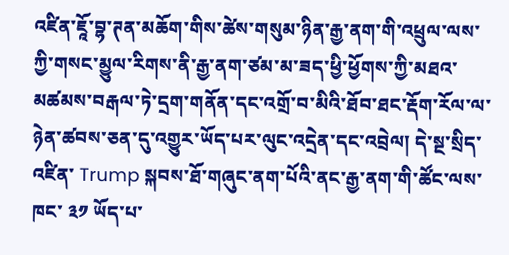འཛིན་ཇཱོ་བྷ་ཊན་མཆོག་གིས་ཚེས་གསུམ་ཉིན་རྒྱ་ནག་གི་འཕྲུལ་ལས་ཀྱི་གསང་མྱུལ་རིགས་ནི་རྒྱ་ནག་ཙམ་མ་ཟད་ཕྱི་ཕྱོགས་ཀྱི་མཐའ་མཚམས་བརྒལ་ཏེ་དྲག་གནོན་དང་འགྲོ་བ་མིའི་ཐོབ་ཐང་རྡོག་རོལ་ལ་ཉེན་ཚབས་ཅན་དུ་འགྱུར་ཡོད་པར་ལུང་འདྲེན་དང་འབྲེལ། དེ་སྔ་སྲིད་འཛིན་ Trump སྐབས་ཐོ་གཞུང་ནག་པོའི་ནང་རྒྱ་ནག་གི་ཚོང་ལས་ཁང་ ༣༡ ཡོད་པ་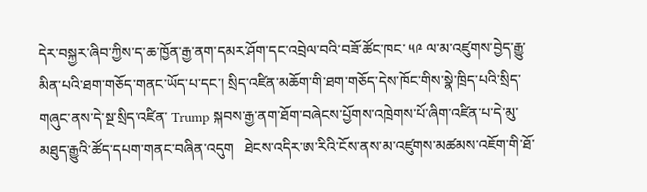དེར་བསྐྱར་ཞིབ་ཀྱིས་ད་ཆ་ཁྱོན་རྒྱ་ནག་དམར་ཤོག་དང་འབྲེལ་བའི་བཟོ་ཚོང་ཁང་ ༥༩ ལ་མ་འཛུགས་བྱེད་རྒྱུ་མིན་པའི་ཐག་གཅོད་གནང་ཡོད་པ་དང་། སྲིད་འཛིན་མཆོག་གི་ཐག་གཅོད་དེས་ཁོང་གིས་སྣེ་ཁྲིད་པའི་སྲིད་གཞུང་ནས་དེ་སྔ་སྲིད་འཛིན་ Trump སྐབས་རྒྱ་ནག་ཐོག་བཞེངས་པྱོགས་འཁྲེགས་པོ་ཞིག་འཛིན་པ་དེ་མུ་མཐུད་རྒྱུའི་ཚོད་དཔག་གནང་བཞིན་འདུག   ཐེངས་འདིར་ཨ་རིའི་ངོས་ནས་མ་འཛུགས་མཚམས་འཇོག་གི་ཐོ་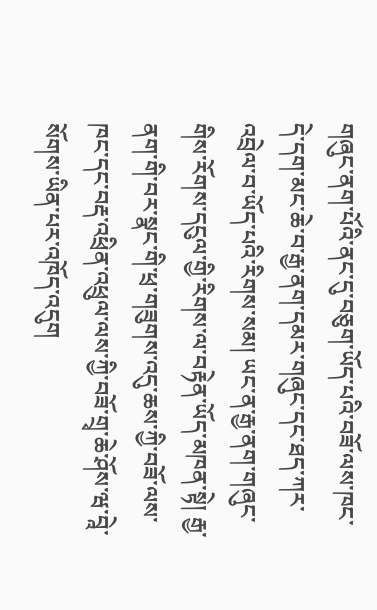གཞུང་ནག་པོའི་ནང་དུ་བཅུག་ཡོད་པའི་བཟོ་ལས་ཁང་དེ་དག་མང་ཆེ་བ་རྒྱ་ནག་དམར་གཞུང་དང་ཐད་ཀར་འབྲེལ་བ་ཡོད་པའི་རིགས་སམ། ཡང་ན་རྒྱ་ནག་གཞུང་གིས་རོགས་དངུལ་གྱི་རིགས་ལ་བརྟེན་ཡོད་མཁན་སྟེ། རྒྱ་ནག་གི་བར་སྣང་གི་ཕྲ་གཟུགས་འདུ་ཆས་ཀྱི་བཟོ་ལས་ཁང་དང་བརྡ་འཕྲིན་འཕྲུལ་ལས་ཀྱི་བཟོ་གྲྭ་ཆེ་ཤོས་ཝ་བཱེ་སོགས་ཡིན་པར་འཁོད་འདུག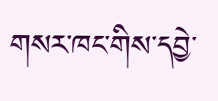གསར་ཁང་གིས་དབྱེ་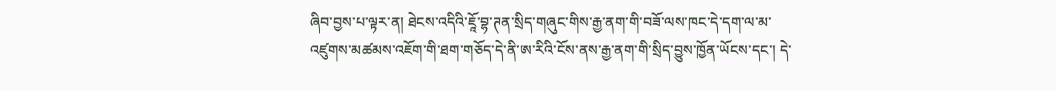ཞིབ་བྱས་པ་ལྟར་ན། ཐེངས་འདིའི་ཇཱོ་བྷ་ཊན་སྲིད་གཞུང་གིས་རྒྱ་ནག་གི་བཟོ་ལས་ཁང་དེ་དག་ལ་མ་འཛུགས་མཚམས་འཇོག་གི་ཐག་གཅོད་དེ་ནི་ཨ་རིའི་ངོས་ནས་རྒྱ་ནག་གི་སྲིད་བྱུས་ཁྱོན་ཡོངས་དང་། དེ་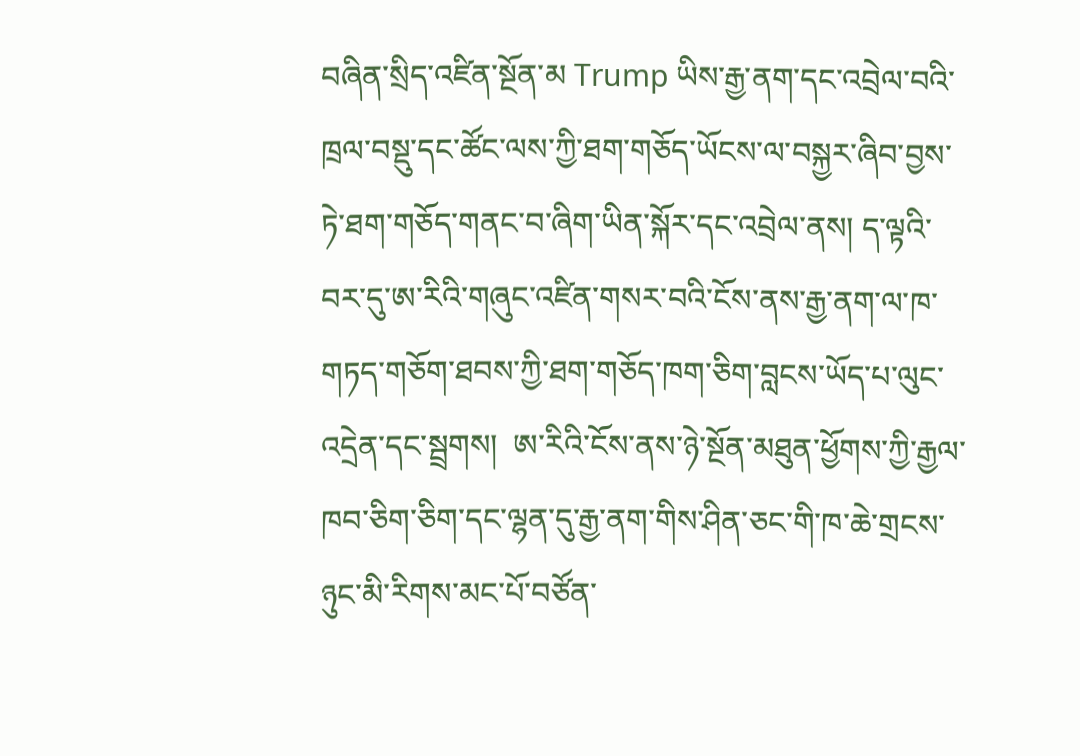བཞིན་སྲིད་འཛིན་སྔོན་མ Trump ཡིས་རྒྱ་ནག་དང་འབྲེལ་བའི་ཁྲལ་བསྡུ་དང་ཚོང་ལས་ཀྱི་ཐག་གཅོད་ཡོངས་ལ་བསྐྱར་ཞིབ་བྱས་ཏེ་ཐག་གཅོད་གནང་བ་ཞིག་ཡིན་སྐོར་དང་འབྲེལ་ནས། ད་ལྟའི་བར་དུ་ཨ་རིའི་གཞུང་འཛིན་གསར་བའི་ངོས་ནས་རྒྱ་ནག་ལ་ཁ་གཏད་གཅོག་ཐབས་ཀྱི་ཐག་གཅོད་ཁག་ཅིག་བླངས་ཡོད་པ་ལུང་འདྲེན་དང་སྦྲགས།  ཨ་རིའི་ངོས་ནས་ཉེ་སྔོན་མཐུན་ཕྱོགས་ཀྱི་རྒྱལ་ཁབ་ཅིག་ཅིག་དང་ལྷན་དུ་རྒྱ་ནག་གིས་ཤིན་ཅང་གི་ཁ་ཆེ་གྲངས་ཉུང་མི་རིགས་མང་པོ་བཙོན་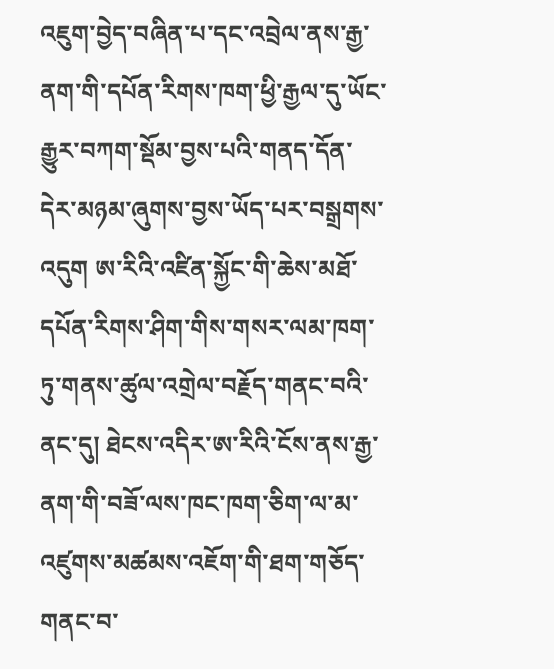འཇུག་བྱེད་བཞིན་པ་དང་འབྲེལ་ནས་རྒྱ་ནག་གི་དཔོན་རིགས་ཁག་ཕྱི་རྒྱལ་དུ་ཡོང་རྒྱུར་བཀག་སྡོམ་བྱས་པའི་གནད་དོན་དེར་མཉམ་ཞུགས་བྱས་ཡོད་པར་བསྒྲགས་འདུག ཨ་རིའི་འཛིན་སྐྱོང་གི་ཆེས་མཐོ་དཔོན་རིགས་ཤིག་གིས་གསར་ལམ་ཁག་ཏུ་གནས་ཚུལ་འགྲེལ་བརྗོད་གནང་བའི་ནང་དུ། ཐེངས་འདིར་ཨ་རིའི་ངོས་ནས་རྒྱ་ནག་གི་བཟོ་ལས་ཁང་ཁག་ཅིག་ལ་མ་འཛུགས་མཚམས་འཇོག་གི་ཐག་གཅོད་གནང་བ་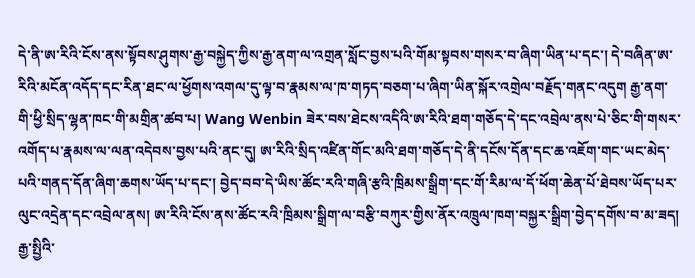དེ་ནི་ཨ་རིའི་ངོས་ནས་སྟོབས་ཤུགས་རྒྱ་བསྐྱེད་ཀྱིས་རྒྱ་ནག་ལ་འགྲན་སློང་བྱས་པའི་གོམ་སྟབས་གསར་བ་ཞིག་ཡིན་པ་དང་། དེ་བཞིན་ཨ་རིའི་མངོན་འདོད་དང་རིན་ཐང་ལ་ཕྱོགས་འགལ་དུ་ལྟ་བ་རྣམས་ལ་ཁ་གཏད་བཅག་པ་ཞིག་ཡིན་སྐོར་འགྲེལ་བརྗོད་གནང་འདུག རྒྱ་ནག་གི་ཕྱི་སྲིད་ལྷན་ཁང་གི་མགྲིན་ཚབ་པ། Wang Wenbin ཟེར་བས་ཐེངས་འདིའི་ཨ་རིའི་ཐག་གཅོད་དེ་དང་འབྲེལ་ནས་པེ་ཅིང་གི་གསར་འགོད་པ་རྣམས་ལ་ལན་འདེབས་བྱས་པའི་ནང་དུ། ཨ་རིའི་སྲིད་འཛིན་གོང་མའི་ཐག་གཅོད་དེ་ནི་དངོས་དོན་དང་ཆ་འཇོག་གང་ཡང་མེད་པའི་གནད་དོན་ཞིག་ཆགས་ཡོད་པ་དང་། བྱེད་བབ་དེ་ཡིས་ཚོང་རའི་གཞི་རྩའི་ཁྲིམས་སྒྲིག་དང་གོ་རིམ་ལ་དོ་ཕོག་ཆེན་པོ་ཐེབས་ཡོད་པར་ལུང་འདྲེན་དང་འབྲེལ་ནས། ཨ་རིའི་ངོས་ནས་ཚོང་རའི་ཁྲིམས་སྒྲིག་ལ་བརྩི་བཀུར་གྱིས་ནོར་འཁྲུལ་ཁག་བསྐྱར་སྒྲིག་བྱེད་དགོས་བ་མ་ཟད། རྒྱ་སྤྱིའི་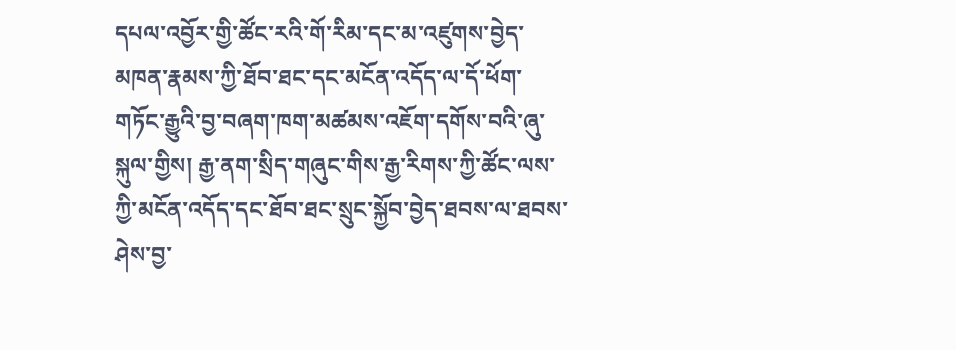དཔལ་འབྱོར་གྱི་ཚོང་རའི་གོ་རིམ་དང་མ་འཛུགས་བྱེད་མཁན་རྣམས་ཀྱི་ཐོབ་ཐང་དང་མངོན་འདོད་ལ་དོ་ཕོག་གཏོང་རྒྱུའི་བྱ་བཞག་ཁག་མཚམས་འཇོག་དགོས་བའི་ཞུ་སྐུལ་གྱིས། རྒྱ་ནག་སྲིད་གཞུང་གིས་རྒྱ་རིགས་ཀྱི་ཚོང་ལས་ཀྱི་མངོན་འདོད་དང་ཐོབ་ཐང་སྲུང་སྐྱོབ་བྱེད་ཐབས་ལ་ཐབས་ཤེས་བྱ་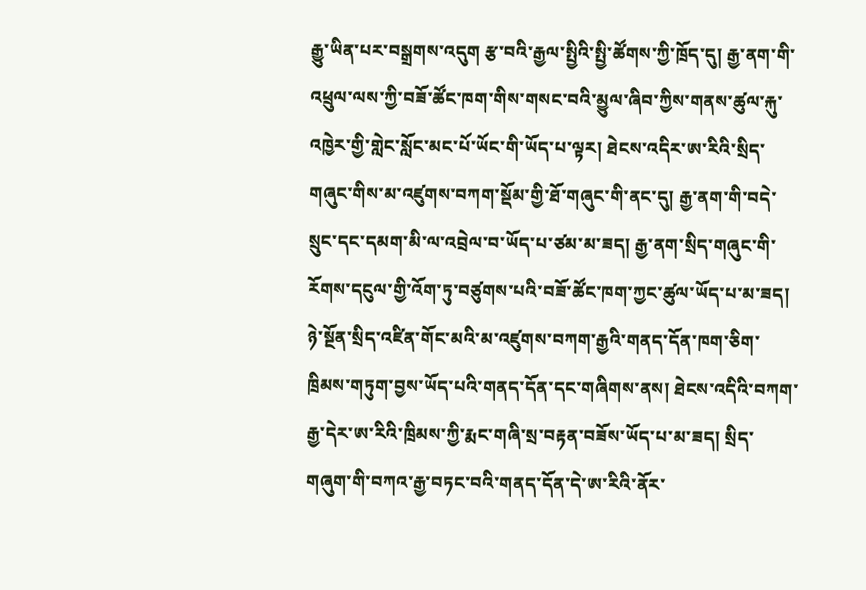རྒྱུ་ཡིན་པར་བསྒྲགས་འདུག རྩ་བའི་རྒྱལ་སྤྱིའི་སྤྱི་ཚོགས་ཀྱི་ཁྲོད་དུ། རྒྱ་ནག་གི་འཕྲུལ་ལས་ཀྱི་བཟོ་ཚོང་ཁག་གིས་གསང་བའི་མྱུལ་ཞིབ་ཀྱིས་གནས་ཚུལ་རྐུ་འཁྱེར་གྱི་གླེང་སློང་མང་པོ་ཡོང་གི་ཡོད་པ་ལྟར། ཐེངས་འདིར་ཨ་རིའི་སྲིད་གཞུང་གིས་མ་འཛུགས་བཀག་སྡོམ་གྱི་ཐོ་གཞུང་གི་ནང་དུ། རྒྱ་ནག་གི་བདེ་སྲུང་དང་དམག་མི་ལ་འབྲེལ་བ་ཡོད་པ་ཙམ་མ་ཟད། རྒྱ་ནག་སྲིད་གཞུང་གི་རོགས་དངུལ་གྱི་འོག་ཏུ་བཙུགས་པའི་བཟོ་ཚོང་ཁག་ཀྱང་ཚུལ་ཡོད་པ་མ་ཟད། ཉེ་སྔོན་སྲིད་འཛིན་གོང་མའི་མ་འཛུགས་བཀག་རྒྱའི་གནད་དོན་ཁག་ཅིག་ཁྲིམས་གཏུག་བྱས་ཡོད་པའི་གནད་དོན་དང་གཞིགས་ནས། ཐེངས་འདིའི་བཀག་རྒྱ་དེར་ཨ་རིའི་ཁྲིམས་ཀྱི་རྨང་གཞི་སྲ་བརྟན་བཟོས་ཡོད་པ་མ་ཟད། སྲིད་གཞུག་གི་བཀའ་རྒྱ་བཏང་བའི་གནད་དོན་དེ་ཨ་རིའི་ནོར་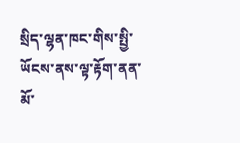སྲིད་ལྷན་ཁང་གིས་སྤྱི་ཡོངས་ནས་ལྟ་རྟོག་ནན་མོ་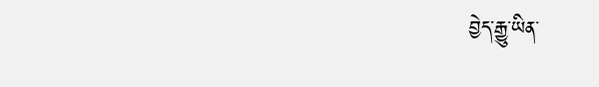བྱེད་རྒྱུ་ཡིན་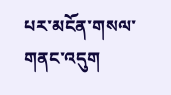པར་མངོན་གསལ་གནང་འདུག